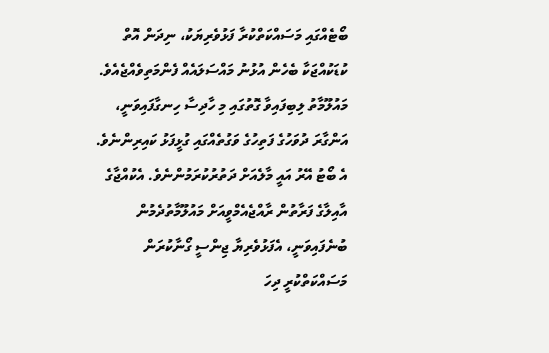ބޯޓެއްގައި މަސައްކަތްކުރާ ފަޅުވެރިޔަކު، ނިދަން އޮތް ކުޑަކުއްޖަކާ ބެހެން އުޅުނު މައްސަލައެއް ފެންމަތިވެއްޖެއެވެ.
މައުލޫމާތު ލިބިފައިވާ ގޮތުގައި މި ހާދިސާ ހިނގާފައިވަނީ، އަންގާރަ ދުވަހުގެ ފަތިހުގެ ވަގުތެއްގައި ގުޅީފަޅު ކައިރިންނެވެ. އެ ބޯޓު އޭރު އައީ މާލެއަށް ދަތުރުކުރަމުންނެވެ. އެކުއްޖާގެ އާއިލާގެ ފަރާތުން ރާއްޖެއެމްވީއަށް މައުލޫމާތުދެމުން ބުނެފައިވަނީ، އެފަޅުވެރިޔާ ޖިންސީ ގޯނާކުރަން މަސައްކަތްކުރީ ދިހަ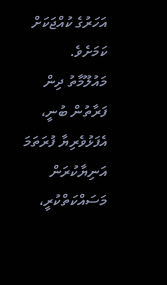އަހަރުގެ ކުއްޖަކަށް ކަމަށެވެ.
މައުލޫމާތު ދިން ފަރާތުން ބުނީ، އެފަޅުވެރިޔާ ފުރަތަމަ އަނިޔާކުރަން މަސައްކަތްކުރީ،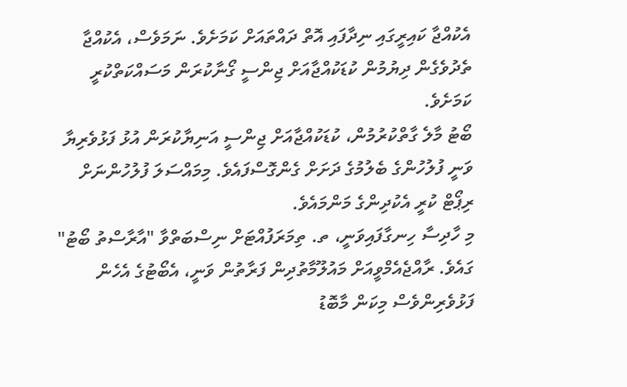އެކުއްޖާ ކައިރީގައި ނިދާފައި އޮތް ދައްތައަށް ކަމަށެވެ. ނަމަވެސް، އެކުއްޖާ ތެދުވެގެން ދިޔުމުން ކުޑަކުއްޖާއަށް ޖިންސީ ގޯނާކުރަން މަސައްކަތްކުރީ ކަމަށެވެ.
ބޯޓު މާލެ ގާތްކުރުމުން، ކުޑަކުއްޖާއަށް ޖިންސީ އަނިޔާކުރަން އުޅު ފަޅުވެރިޔާ ވަނީ ފުލުހުންގެ ބެލުމުގެ ދަށަށް ގެންގޮސްފައެވެ. މިމައްސަލަ ފުލުހުންނަށް ރިޕޯޓް ކުރީ އެކުދިންގެ މަންމައެވެ.
މި ހާދިސާ ހިނގާފައިވަނީ، ތ. ތިމަރަފުއްޓަށް ނިސްބަތްވާ "އާރާސްތު ބޯޓު" ގައެވެ. ރާއްޖެއެމްވީއަށް މައުލޫމާތުދިން ފަރާތުން ވަނީ، އެބޯޓުގެ އެހެން ފަޅުވެރިންވެސް މިކަން މާބޮޑު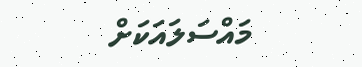މައްސަލައަކަށް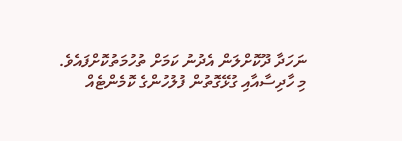ނަހަދާ ދޫކޮށްލަން އެދުނު ކަމަށް ތުހުމަތުކޮށްފައެވެ.
މި ހާދިސާއާއި ގުޅޭގޮތުން ފުލުހުންގެ ކޮމެންޓެއް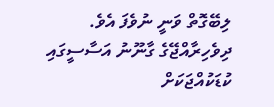ލިބޭގޮތް ވަނީ ނުވެފަ އެވެ.
ދިވެހިރާއްޖޭގެ ގާނޫނު އަސާސީގައި ކުޑަކުއްޖަކަށް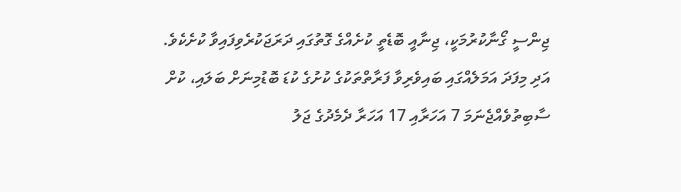ޖިންސީ ގޯނާކުރުމަކީ، ޖިނާއީ ބޮޑެތީ ކުށެއްގެ ގޮތުގައި ދަރަޖަކުރެވިފައިވާ ކުށެކެވެ. އަދި މިފަދަ އަމަލެއްގައި ބައިވެރިވާ ފަރާތްތަކުގެ ކުށުގެ ކުޑަ ބޮޑުމިނަށް ބަލައި، ކުށް ސާބިތުވެއްޖެނަމަ 7 އަހަރާއި 17 އަހަރާ ދެމެދުގެ ޖަލު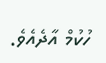ހުކުމް އާދެއެވެ.